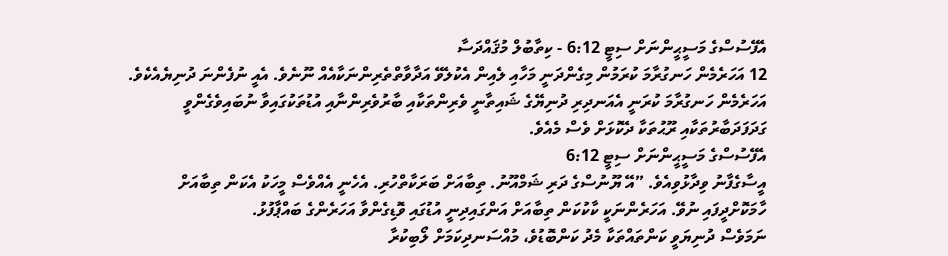އެފޭސުސްގެ މަސީޙީންނަށް ސިޓީ 6:12 - ކިތާބުލް މުޤައްދަސާ
12 އަހަރެމެން ހަނގުރާމަ ކުރަމުން މިގެންދަނީ މަހާއި ލެއިން އެކުލެވޭ އަދާވާތްތެރިންނަކާއެއް ނޫނެވެ. އެއީ ނުފެންނަ ދުނިޔެއެކެވެ. އަހަރެމެން ހަނގުރާމަ ކުރަނީ އެއަނދިރި ދުނިޔޭގެ ޝައިތާނީ ވެރިންތަކާއި ބާރުވެރިންނާއި އުޑުތަކުގައިވާ ނުބައިވެގެންވީ ގަދަފަދަބާރުތަކާއި ރޫޙުތަކާ ދެކޮޅަށް ވެސް މެއެވެ.
އެފޭސުސްގެ މަސީޙީންނަށް ސިޓީ 6:12
އީސާގެފާނު ވިދާޅުވިއެވެ. ”އޭ ޔޫނުސްގެ ދަރި ޝަމްއޫނު. ތިބާއަށް ބަރަކާތްހުރި. އެހެނީ އެއްވެސް މީހަކު އެކަން ތިބާއަށް ހާމަކޮށްދީފައި ނުވޭ. އަހަރެންނަކީ ކާކުކަން ތިބާއަށް އަންގައިދިނީ އުޑުގައި ވޮޑިގެންވާ އަހަރެންގެ ބައްޕާފުޅު.
ނަމަވެސް ދުނިޔަވީ ކަންތައްތަކާ މެދު ކަންބޮޑުވެ، މުއްސަނދިކަމަށް ލޯބިކުރާ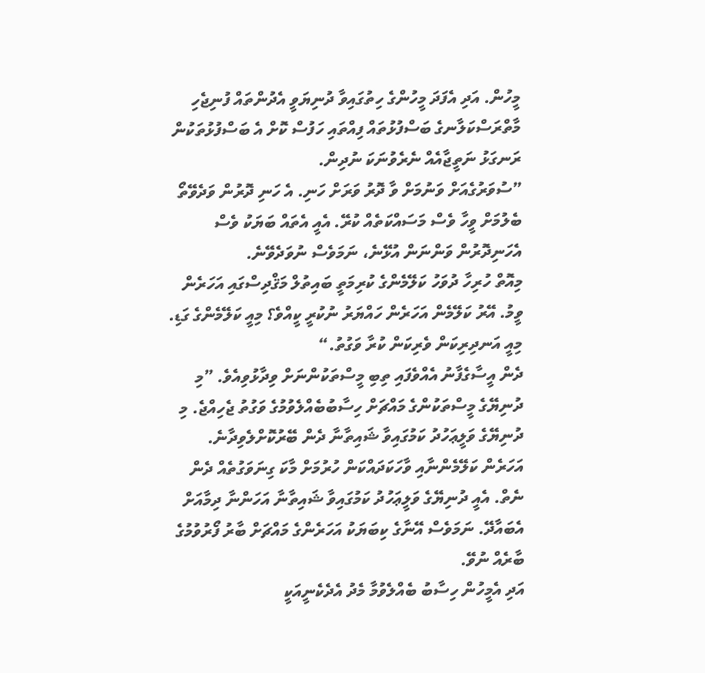މީހުން. އަދި އެފަދަ މީހުންގެ ހިތުގައިވާ ދުނިޔަވީ އެދުންތައް ފުނިޖެހި މާތްރަސްކަލާނގެ ބަސްފުޅުތައް ފިއްތައި ހަފުސް ކޮށް އެ ބަސްފުޅުތަކުން ރަނގަޅު ނަތީޖާއެއް ނެރެވުނަކަ ނުދިން.
”ސުވަރުގެއަށް ވަނުމަށް ވާ ދޮރު ވަރަށް ހަނި. އެ ހަނި ދޮރުން ވަދެވޭތޯ ބެލުމަށް ވީހާ ވެސް މަސައްކަތެއް ކުރޭ. އެއީ އެތައް ބަޔަކު ވެސް އެހަނިދޮރުން ވަންނަން އުޅޭނެ، ނަމަވެސް ނުވަދެވޭނެ.
މިއޮތް ހުރިހާ ދުވަހު ކަލޭމެންގެ ކުރިމަތީ ބައިތުލް މަޤްދިސްގައި އަހަރެން ވީމު. އޭރު ކަލޭމެން އަހަރެން ހައްޔަރު ނުކުރީ ކީއްވެ؟ މިއީ ކަލޭމެންގެ ގަޑި. މިއީ އަނދިރިކަން ވެރިކަން ކުރާ ވަގުތު.“
ދެން އީސާގެފާނު އެއްވެފައި ތިބި މީސްތަކުންނަށް ވިދާޅުވިއެވެ. ”މި ދުނިޔޭގެ މީސްތަކުންގެ މައްޗަށް ހިސާބުބެއްލެވުމުގެ ވަގުތު ޖެހިއްޖެ. މި ދުނިޔޭގެ ވަލީޢަހުދު ކަމުގައިވާ ޝައިތާނާ ދެން ބޭރުކޮށްލެވިދާނެ.
އަހަރެން ކަލޭމެންނާއި ވާހަކަދައްކަން ހުރުމަށް މާކަ ގިނަވަގުތެއް ދެން ނެތް. އެއީ ދުނިޔޭގެ ވަލީޢަހުދު ކަމުގައިވާ ޝައިތާނާ އަހަންނާ ދިމާއަށް އެބައާދޭ. ނަމަވެސް އޭނާގެ ކިބަޔަކު އަހަރެންގެ މައްޗަށް ބާރު ފޯރުވުމުގެ ބާރެއް ނުވޭ.
އަދި އެމީހުން ހިސާބު ބެއްލެވުމާ މެދު އެދެކެނީއަކީ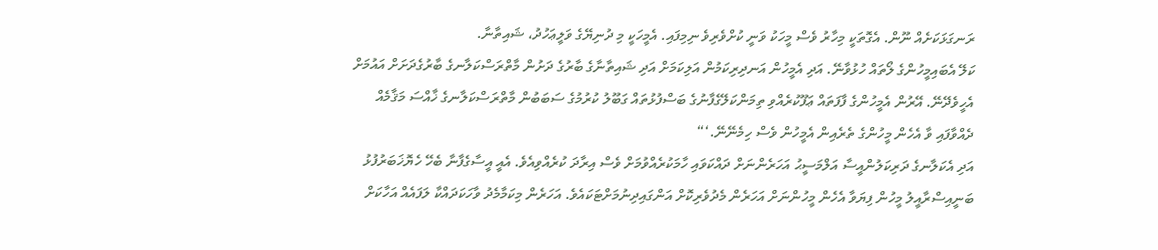ރަނގަޅަކަށެއް ނޫން. އެގޮތަކީ މިހާރު ވެސް މީހަކު ވަނީ ކުށްވެރިވެ ނިމިފައި. އެމީހަކީ މި ދުނިޔޭގެ ވަލީޢަހުދު، ޝައިތާނާ.
ކަލޭ އެބައިމީހުންގެ ލޯތައް ހުޅުވާނޭ. އަދި އެމީހުން އަނދިރިކަމުން އަލިކަމަށް އަދި ޝައިތާނާގެ ބާރުގެ ދަށުން މާތްރަސްކަލާނގެ ބާރުގެދަށަށް އައުމަށް އެހީވެދޭނޭ. އޭރުން އެމީހުންގެ ފާފަތައް ޢަފޫކުރެއްވި ތިމަންކަލޭގެފާނުގެ ބަސްފުޅުތައް ގަބޫލު ކުރުމުގެ ސަބަބުން މާތްރަސްކަލާނގެ ޚާއްސަ މަޤާމެއް ދެއްވާފައި ވާ އެހެން މީހުންގެ ތެރެއިން އެމީހުން ވެސް ހިމެނޭނޭ.‘“
އަދި އެކަލާނގެ ދަރިކަލުންއީސާ އަލްމަސީޙު އަހަރެންނަށް ދައްކަވައި ހާމަކުރެއްވުމަށް ވެސް އިރާދަ ކުރެއްވިއެވެ. އެއީ އީސާގެފާނާ ބެހޭ ހެޔޮޚަބަރުފުޅު ބަނީއިސްރާއީލު މީހުން ފިޔަވާ އެހެން މީހުންނަށް އަހަރެން މެދުވެރިކޮށް އަންގައިދިނުމަށްޓަކައެވެ. އަހަރެން މިކަމާމެދު ވާހަކަދައްކާ ލަފައެއް އަހާކަށް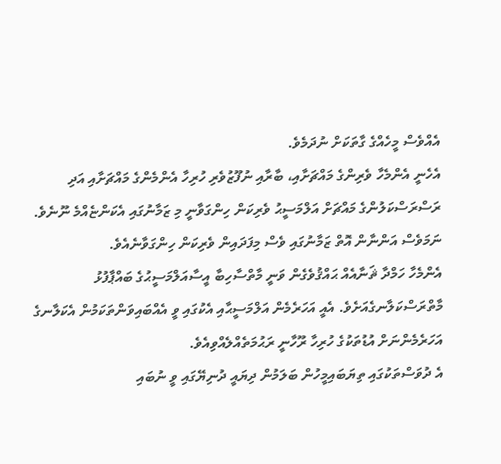އެއްވެސް މީހެއްގެ ގާތަކަށް ނުދަމެވެ.
އެހެނީ އެންމެހާ ވެރިންގެ މައްޗަށާއި، ބާރާއި ނުފޫޒުވެރި ހުރިހާ އެންމެންގެ މައްޗަށާއި އަދި ރަސްރަސްކަލުންގެ މައްޗަށް އަލްމަސީޙު ވެރިކަން ހިންގަވާނީ މި ޒަމާނުގައި އެކަންޏެއްމެ ނޫނެވެ. ނަމަވެސް އަންނާން އޮތް ޒަމާނުގައި ވެސް މިފަދައިން ވެރިކަން ހިންގަވާނެއެވެ.
އެންމެހާ ހަމްދާ ޘަނާއެއް ޙައްޤުވެގެން ވަނީ މާތްސާހިބާ އީސާއަލްމަސީޙުގެ ބައްޕާފުޅު މާތްރަސްކަލާނގެއަށެވެ. އެއީ އަހަރެމެން އަލްމަސީޙާއި އެކުގައި ވީ އެއްބައިވަންތަކަމުން އެކަލާނގެ އަހަރެމެންނަށް އުޑުތަކުގެ ހުރިހާ ރޫހާނީ ރަޙުމަތެއްލެއްވިއެވެ.
އެ ދުވަސްތަކުގައި ތިޔަބައިމީހުން ބަލަމުން ދިޔައީ ދުނިޔޭގައި ވީ ނުބައި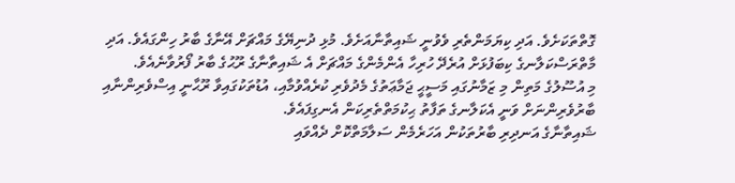ގޮތްތަކަށެވެ. އަދި ކިޔަމަންތެރި ވެވުނީ ޝައިތާނާއަށެވެ. މުޅި ދުނިޔޭގެ މައްޗަށް އޭނާގެ ބާރު ހިންގައެވެ. އަދި މާތްރަސްކަލާނގެ ކިބަފުޅަށް އުރެދޭ ހުރިހާ އެންމެންގެ މައްޗަށް އެ ޝައިތާނާގެ ރޫޙުގެ ބާރު ފޯރުވާނެއެވެ.
މި އުސޫލުގެ މަތިން މި ޒަމާނުގައި މަސީޙީ ޖަމާޢަތުގެ މެދުވެރި ކުރެއްވުމާއި، އުޑުތަކުގައިވާ ރޫޙާނީ އިސްވެރިންނާއި ބާރުވެރިންނަށް ވަނީ އެކަލާނގެ ތަފާތު ޙިކުމަތްތެރިކަން އެނގިފައެވެ.
ޝައިތާނާގެ އަނދިރި ބާރުތަކުން އަހަރެމެން ސަލާމަތްކޮށް ދެއްވައި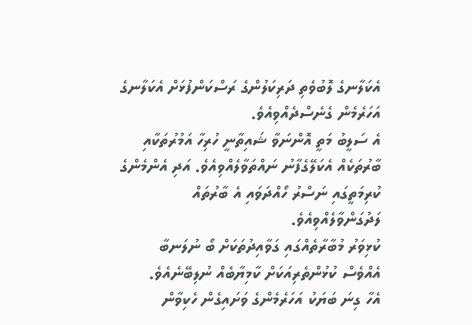އެކަލާނގެ ލޮބުވެތި ދަރިކަލުންގެ ރަސްކަންފުޅަށް އެކަލާނގެ އަހަރެމެން ގެނެސްދެއްވިއެވެ.
އެ ސަލީބު މަތީ އޮންނަވާ ޝައިތާނީ ހުރިހާ އަމުރުތަކާއި ބާރުތަކެއް އެކަލޭގެފާނު ނައްތަވާލެއްވިއެވެ. އަދި އެންމެންގެ ކުރިމަތީގައި ނަސްރު ހޯއްދަވައި އެ ބާރުތައް ލަދުގަންވާލެއްވިއެވެ.
ކުޅިވަރު މުބާރާތެއްގައި ގަވާއިދުތަކަށް ބޯ ނުލަނބާ އެއްވެސް ކުޅުންތެރިއަކަށް ކާމިޔާބެއް ނުލިބޭނެއެވެ.
އެހާ ގިނަ ބަޔަކު އަހަރެމެންގެ ވަށައިގެން ހެކިވާން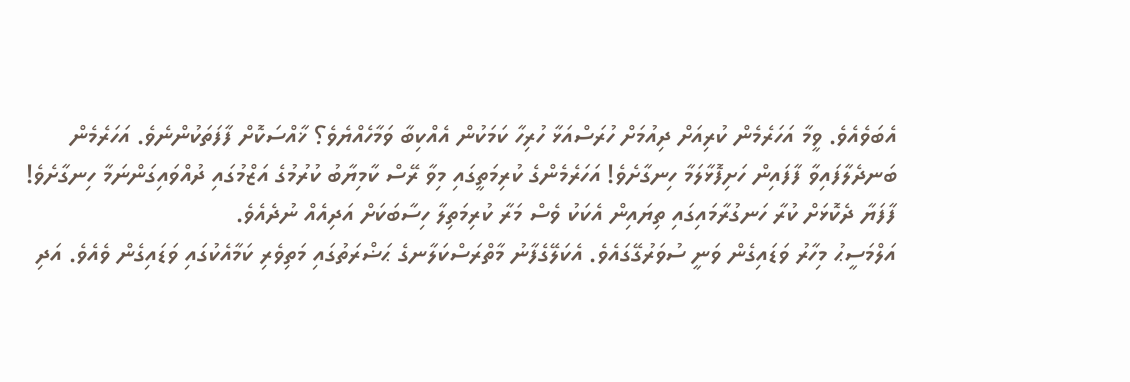އެބަވެއެވެ. ވީމާ އަހަރެމެން ކުރިއަށް ދިއުމަށް ހުރަސްއަޅާ ހުރިހާ ކަމަކުން އެއްކިބާ ވަމާހެއްޔެވެ؟ ޚާއްސަކޮށް ފާފަތަކުންނެވެ. އަހަރެމެން ބަނދެލާފައިވާ ފާފައިން ހަށިފޮޅާލަމާ ހިނގާށެވެ! އަހަރެމެންގެ ކުރިމަތީގައި މިވާ ރޭސް ކާމިޔާބު ކުރުމުގެ އަޒްމުގައި ދުއްވައިގަންނަމާ ހިނގާށެވެ!
ފާފަޔާ ދެކޮޅަށް ކުރާ ހަނގުރާމައިގައި ތިޔައިން އެކަކު ވެސް މަރާ ކުރިމަތިލާ ހިސާބަކަށް އަދިއެއް ނުދެއެވެ.
އަލްމަސީޙު މިހާރު ވަޑައިގެން ވަނީ ސުވަރުގޭގައެވެ. އެކަލޭގެފާނު މާތްރަސްކަލާނގެ ޙަޟްރަތުގައި މަތިވެރި ކަމާއެކުގައި ވަޑައިގެން ވެއެވެ. އަދި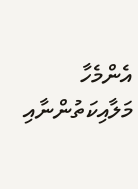އެންމެހާ މަލާއިކަތުންނާއި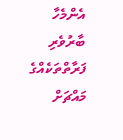އެންމެހާ ބާރުވެރި ފަރާތްތަކެއްގެ މައްޗަށް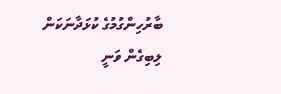ބާރުހިންގުމުގެ ކުޅަދާނަކަން ލިބިގެން ވަނީ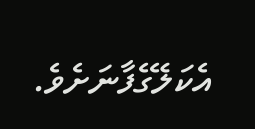އެކަލޭގެފާނަށެވެ.